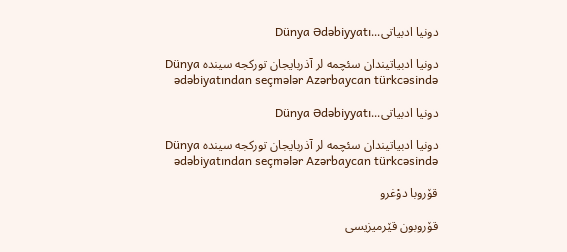دونیا ادبیاتی...Dünya Ədəbiyyatı

دونیا ادبیاتیندان سئچمه لر آذربایجان تورکجه سینده Dünya ədəbiyatından seçmələr Azərbaycan türkcəsində

دونیا ادبیاتی...Dünya Ədəbiyyatı

دونیا ادبیاتیندان سئچمه لر آذربایجان تورکجه سینده Dünya ədəbiyatından seçmələr Azərbaycan türkcəsində

قۆروبا دوْغرو

قۆروبون قێرمیزیسی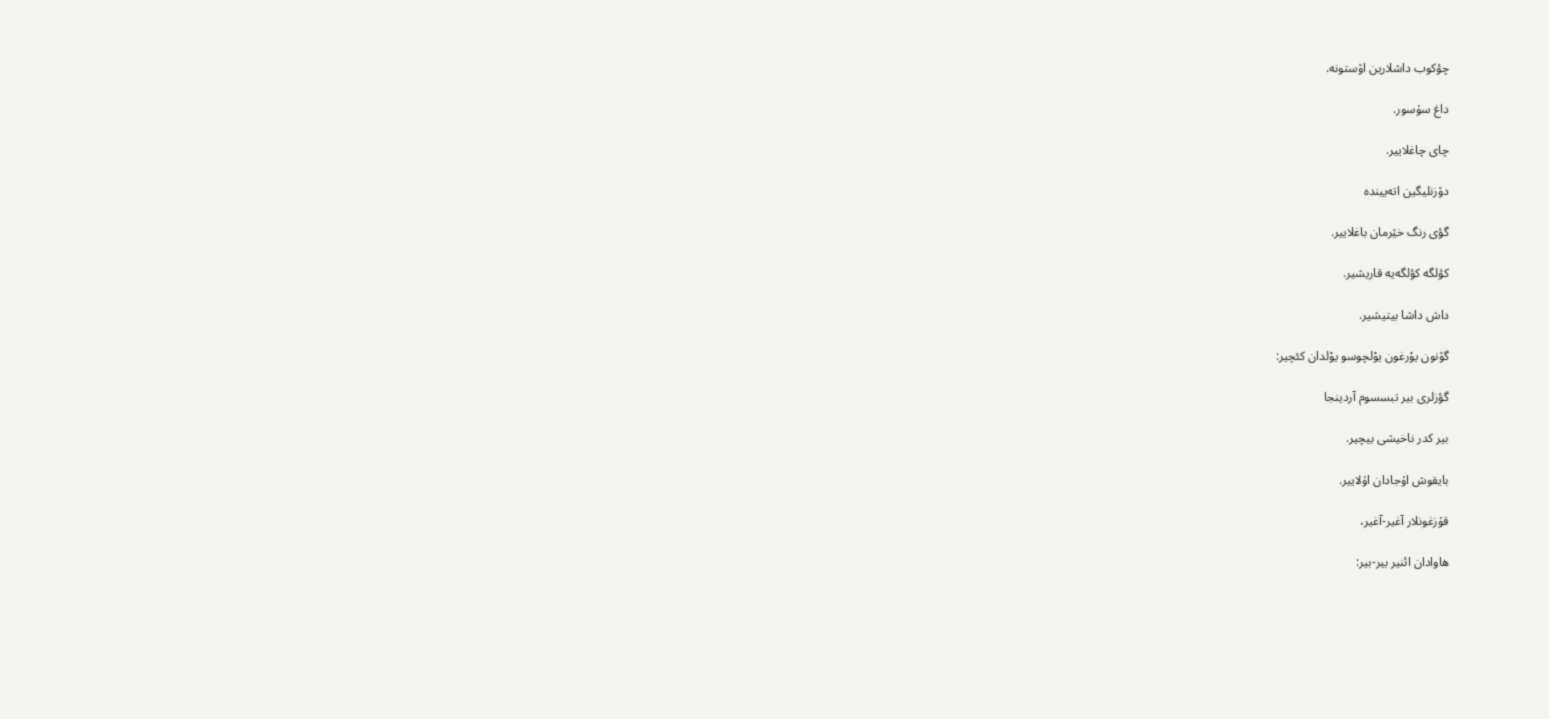چؤکوب داشلارین اۆستونه.

داغ سۇسور.

چای چاغلاییر.

دۆزنلیگین اته‌یینده

گؤی رنگ خێرمان باغلاییر.

کؤلگه کؤلگه‌یه قاریشیر.

داش داشا بیتیشیر.

گۆنون یوْرغون یوْلچوسو یوْلدان کئچیر:

گؤزلری بیر تبسسوم آردینجا

بیر کدر ناخیشی بیچیر.

بایقوش اۇجادان اۇلاییر.

قۇزغونلار آغیر-آغیر،

هاوادان ائنیر بیر-بیر: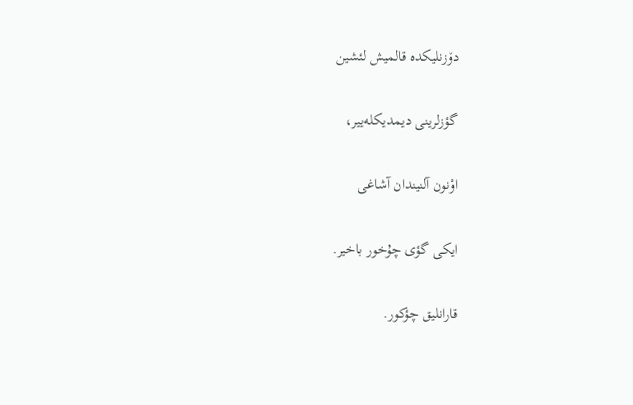دۆزنلیکده قالمیش لئشین

گؤزلرینی دیمدیکله‌ییر،

اوْنون آلنیندان آشاغی

ایکی گؤی چۇخور باخیر.

قارانلیق چؤکور.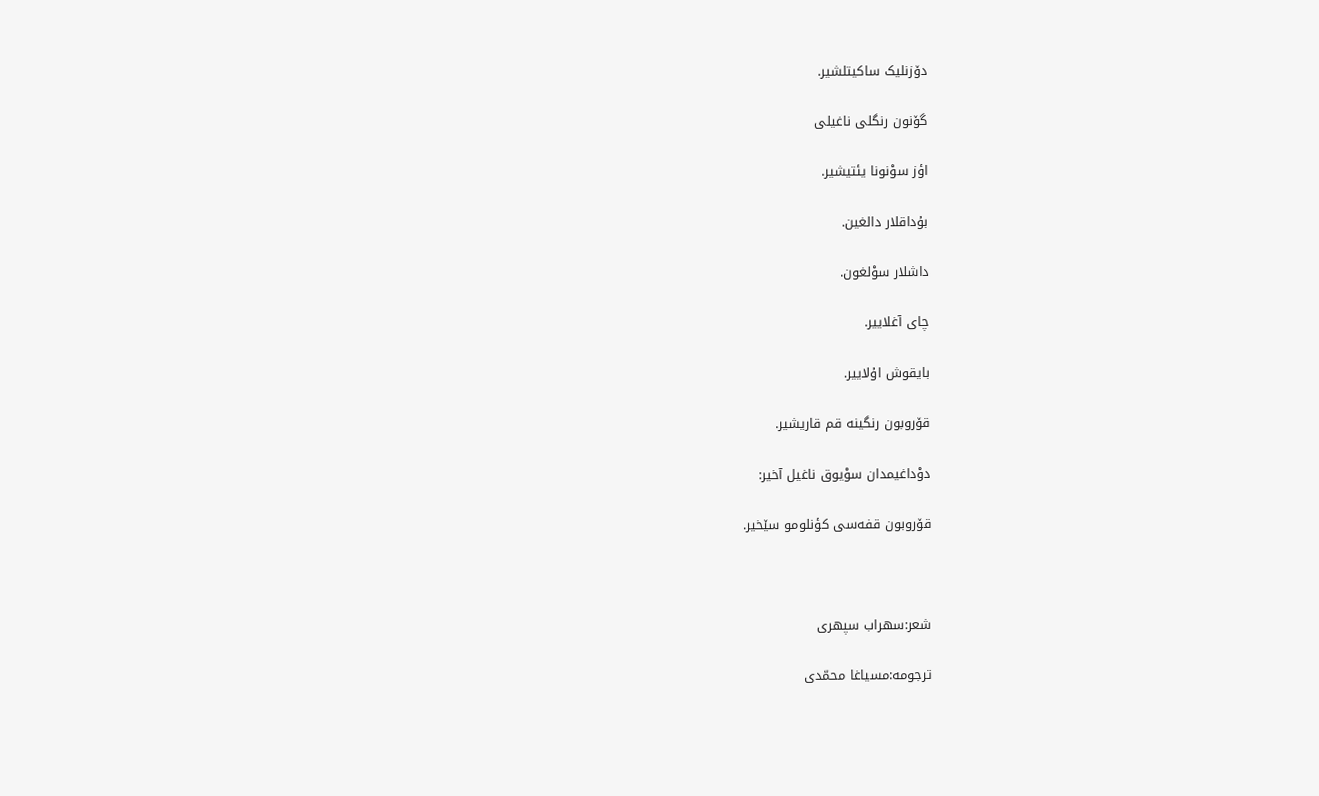دۆزنلیک ساکیتلشیر.

گۆنون رنگلی ناغیلی

اؤز سوْنونا یئتیشیر.

بۇداقلار دالغین.

داشلار سوْلغون.

چای آغلاییر.

بایقوش اۇلاییر.

قۆروبون رنگینه قم قاریشیر.

دوْداغیمدان سوْیوق ناغیل آخیر:

قۆروبون قفه‌سی کؤنلومو سێخیر.



شعر:سهراب سپهری

ترجومه:مسیاغا محمّدی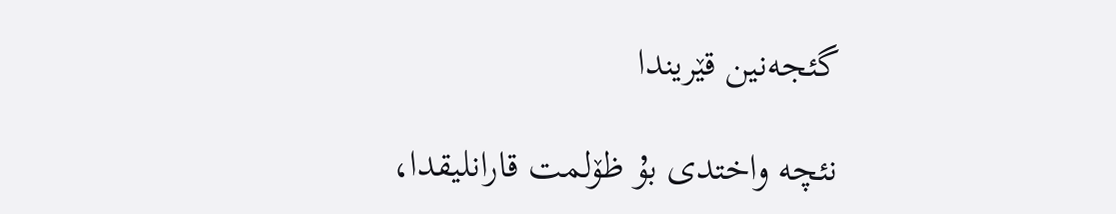گئجه‌نین قێریندا

نئچه واختدی بۇ ظۆلمت قارانلیقدا،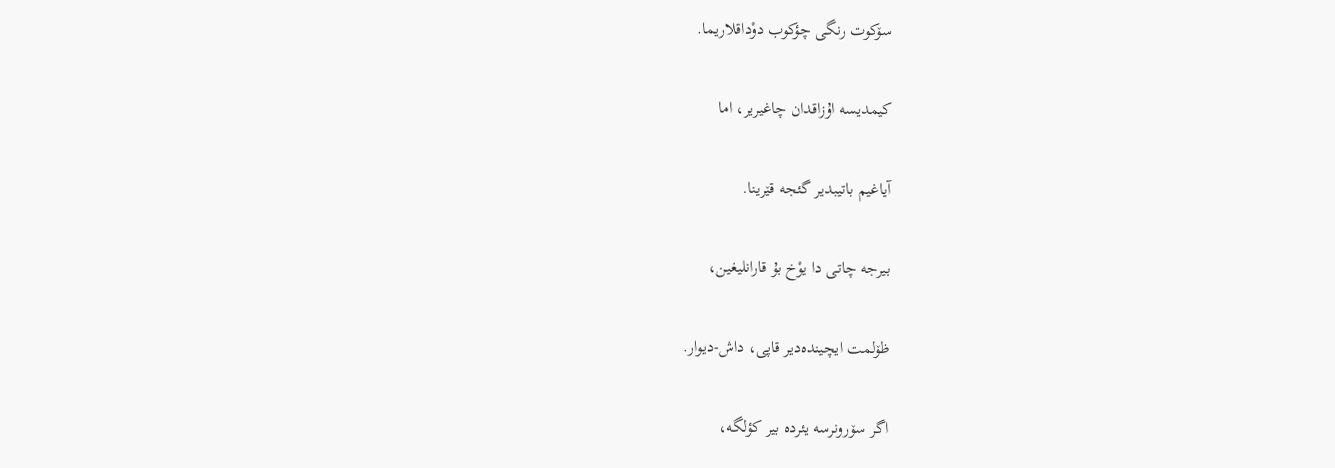سۆکوت رنگی چؤکوب دوْداقلاریما.

کیمدیسه اۇزاقدان چاغیریر، اما

آیاغیم باتیبدیر گئجه قێرینا.

بیرجه چاتی دا یوْخ بۇ قارانلیغین،

ظۆلمت ایچینده‌دیر قاپی، داش-دیوار.

اگر سۆرونرسه یئرده بیر کؤلگه،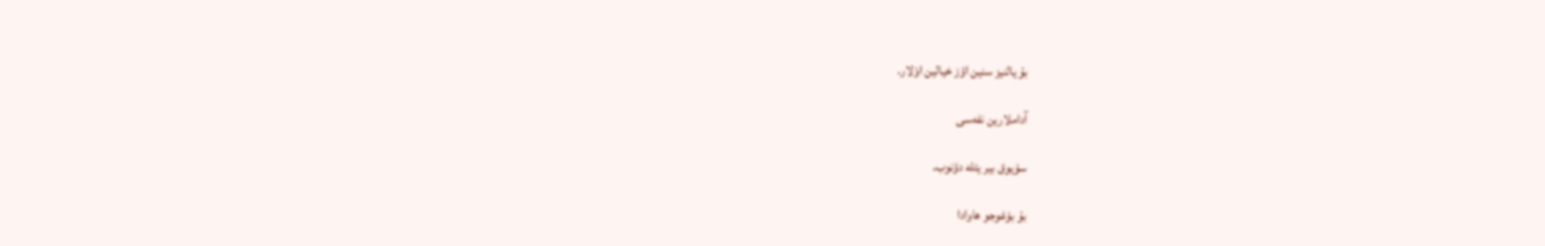بۇ یالنیز سنین اؤز خیالین اوْلار.

آداملارین نفه‌سی

سوْیوق بیر یئله دؤنوب.

بۇ بوْغوجو هاوادا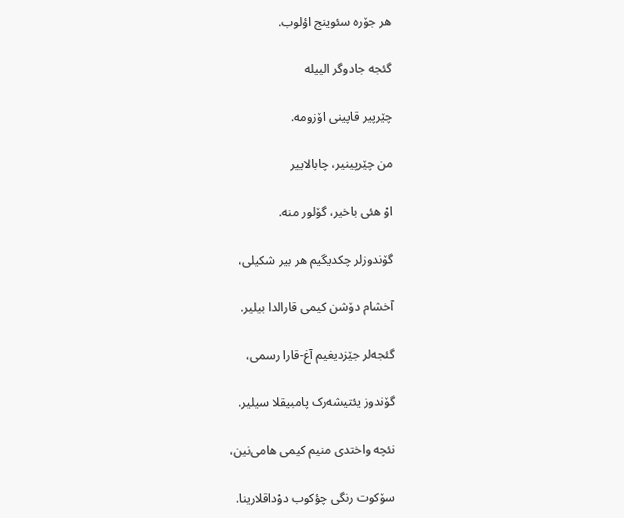هر جۆره سئوینج اؤلوب.

گئجه جادوگر الییله

چێرپیر قاپینی اۆزومه.

من چێرپینیر، چابالاییر

اوْ هئی باخیر، گۆلور منه.

گۆندوزلر چکدیگیم هر بیر شکیلی،

آخشام دۆشن کیمی قارالدا بیلیر.

گئجه‌لر جێزدیغیم آغ-قارا رسمی،

گۆندوز یئتیشه‌رک پامبیقلا سیلیر.

نئچه واختدی منیم کیمی هامی‌نین،

سۆکوت رنگی چؤکوب دوْداقلارینا.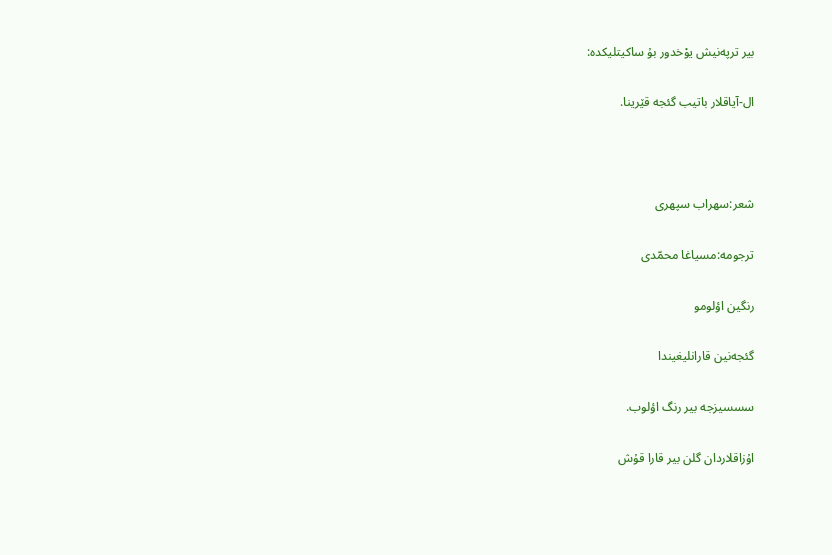بیر ترپه‌نیش یوْخدور بۇ ساکیتلیکده:

ال-آیاقلار باتیب گئجه قێرینا.



شعر:سهراب سپهری

ترجومه:مسیاغا محمّدی

رنگین اؤلومو

گئجه‌نین قارانلیغیندا

سسسیزجه بیر رنگ اؤلوب.

اۇزاقلاردان گلن بیر قارا قۇش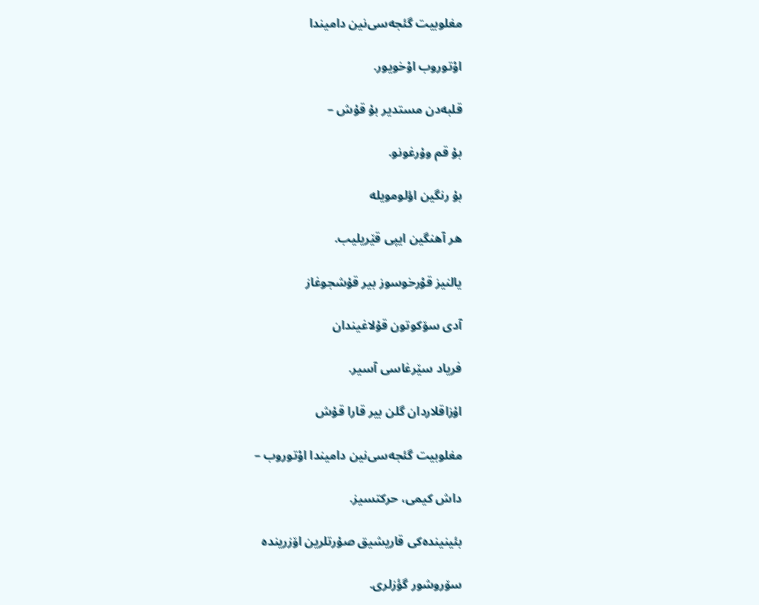مغلوبیت گئجه‌سی‌نین دامیندا

اوْتوروب اوْخویور.

قلبه‌دن مستدیر بۇ قۇش –

بۇ قم وۇرغونو.

بۇ رنگین اؤلومویله

هر آهنگین ایپی قێریلیب.

یالنیز قوْرخوسوز بیر قۇشجوغاز

آدی سۆکوتون قۇلاغیندان

فریاد سێرغاسی آسیر.

اۇزاقلاردان گلن بیر قارا قۇش

مغلوبیت گئجه‌سی‌نین دامیندا اوْتوروب –

داش کیمی، حرکتسیز.

بئینینده‌کی قاریشیق صۇرتلرین اۆزرینده

سۆروشور گؤزلری.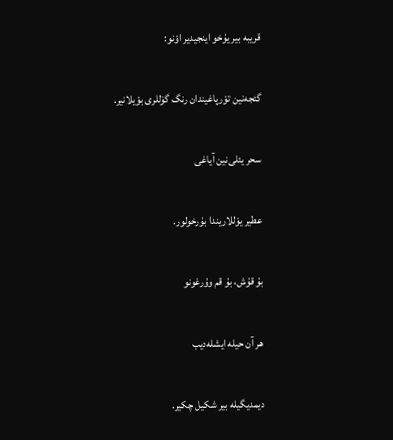قریبه بیر یۇخو اینجیدیر اوْنو:

گئجه‌نین توْرپاغیندان رنگ گۆللری بوْیلانیر.

سحر یئلی‌نین آیاغی

عطیر یوْللاریندا بۇرخولور.

بۇ قۇش، بۇ قم وۇرغونو

هر آن حیله‌ ایشله‌دیب

دیمدیگیله بیر شکیل چکیر.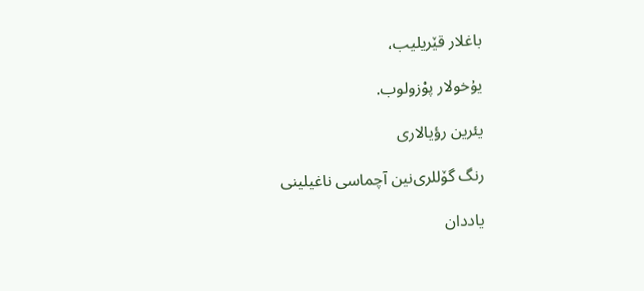باغلار قێریلیب،

یۇخولار پوْزولوب.

یئرین رؤیالاری

رنگ گۆللری‌نین آچماسی ناغیلینی

یاددان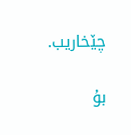چێخاریب.

بۇ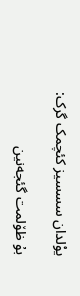یوْلدان سسسیز کئچمک گرک:

بۇ ظۆلمت گئجه‌نین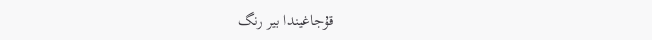قۇجاغیندا بیر رنگ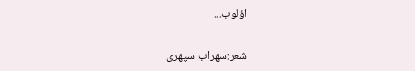اؤلوب...

شعر:سهراب سپهری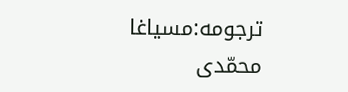ترجومه:مسیاغا محمّدی